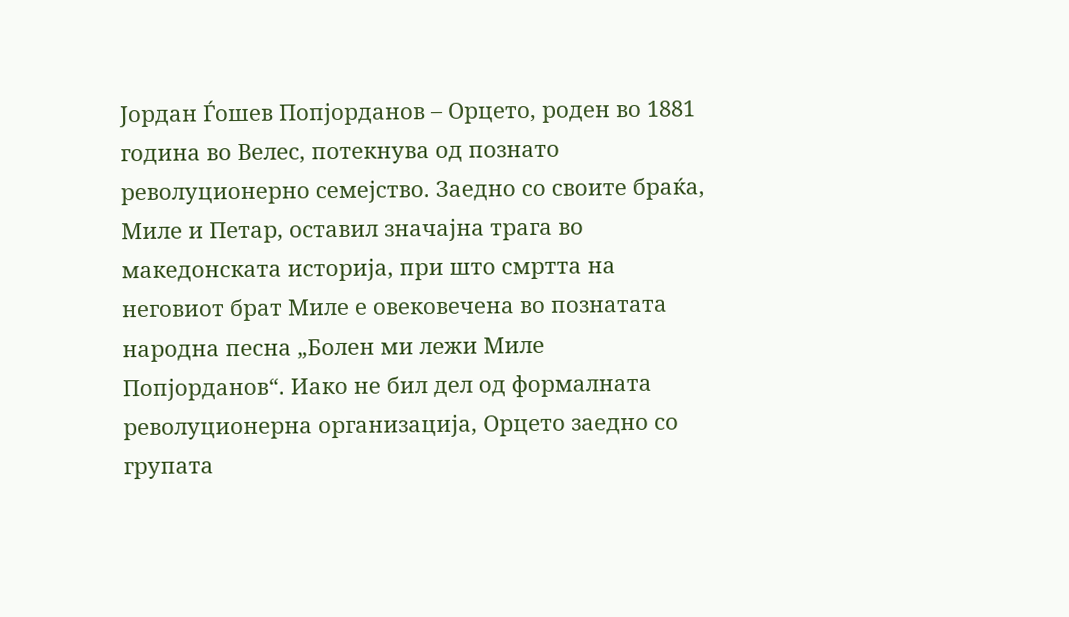Јордан Ѓошев Попјорданов – Орцето, роден во 1881 година во Велес, потекнува од познато револуционерно семејство. Заедно со своите браќа, Миле и Петар, оставил значајна трага во македонската историја, при што смртта на неговиот брат Миле е овековечена во познатата народна песна „Болен ми лежи Миле Попјорданов“. Иако не бил дел од формалната револуционерна организација, Орцето заедно со групата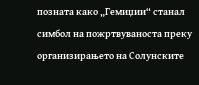позната како „Гемиџии“ станал симбол на пожртвуваноста преку организирањето на Солунските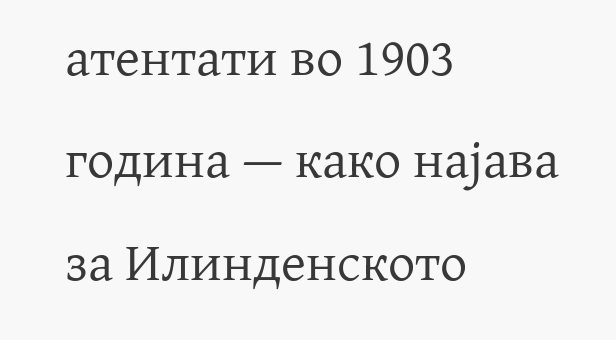атентати во 1903 година — како најава за Илинденското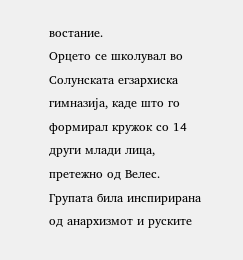востание.
Орцето се школувал во Солунската егзархиска гимназија, каде што го формирал кружок со 14 други млади лица, претежно од Велес. Групата била инспирирана од анархизмот и руските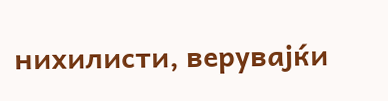нихилисти, верувајќи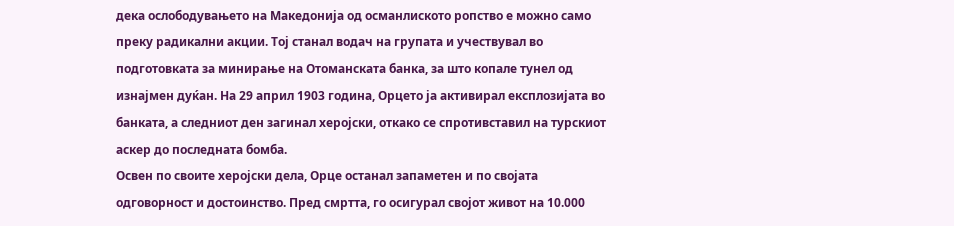дека ослободувањето на Македонија од османлиското ропство е можно само преку радикални акции. Тој станал водач на групата и учествувал во подготовката за минирање на Отоманската банка, за што копале тунел од изнајмен дуќан. На 29 април 1903 година, Орцето ја активирал експлозијата во банката, а следниот ден загинал херојски, откако се спротивставил на турскиот аскер до последната бомба.
Освен по своите херојски дела, Орце останал запаметен и по својата одговорност и достоинство. Пред смртта, го осигурал својот живот на 10.000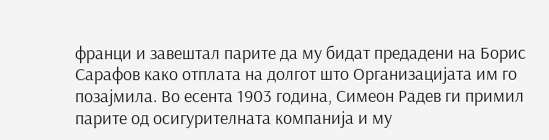франци и завештал парите да му бидат предадени на Борис Сарафов како отплата на долгот што Организацијата им го позајмила. Во есента 1903 година, Симеон Радев ги примил парите од осигурителната компанија и му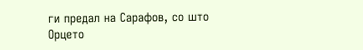ги предал на Сарафов, со што Орцето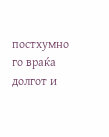постхумно го враќа долгот и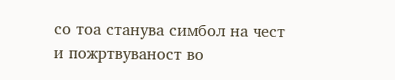со тоа станува симбол на чест и пожртвуваност во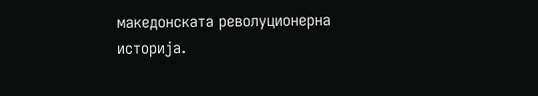македонската револуционерна историја.